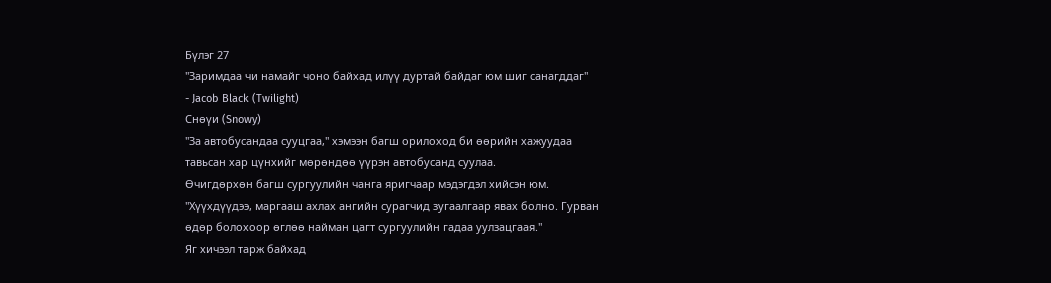Бүлэг 27
"Заримдаа чи намайг чоно байхад илүү дуртай байдаг юм шиг санагддаг"
- Jacob Black (Twilight)
Снөүи (Snowy)
"За автобусандаа сууцгаа," хэмээн багш орилоход би өөрийн хажуудаа тавьсан хар цүнхийг мөрөндөө үүрэн автобусанд суулаа.
Өчигдөрхөн багш сургуулийн чанга яригчаар мэдэгдэл хийсэн юм.
"Хүүхдүүдээ, маргааш ахлах ангийн сурагчид зугаалгаар явах болно. Гурван өдөр болохоор өглөө найман цагт сургуулийн гадаа уулзацгаая."
Яг хичээл тарж байхад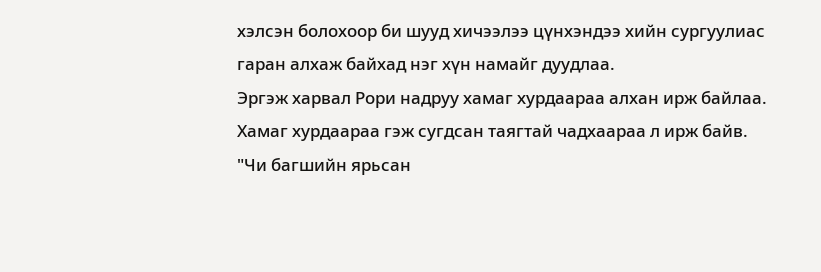хэлсэн болохоор би шууд хичээлээ цүнхэндээ хийн сургуулиас гаран алхаж байхад нэг хүн намайг дуудлаа.
Эргэж харвал Рори надруу хамаг хурдаараа алхан ирж байлаа. Хамаг хурдаараа гэж сугдсан таягтай чадхаараа л ирж байв.
"Чи багшийн ярьсан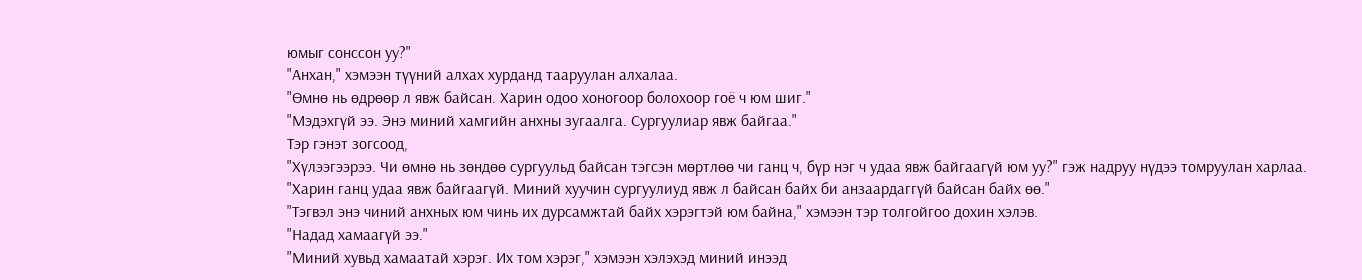юмыг сонссон уу?"
"Анхан," хэмээн түүний алхах хурданд тааруулан алхалаа.
"Өмнө нь өдрөөр л явж байсан. Харин одоо хоногоор болохоор гоё ч юм шиг."
"Мэдэхгүй ээ. Энэ миний хамгийн анхны зугаалга. Сургуулиар явж байгаа."
Тэр гэнэт зогсоод,
"Хүлээгээрээ. Чи өмнө нь зөндөө сургуульд байсан тэгсэн мөртлөө чи ганц ч, бүр нэг ч удаа явж байгаагүй юм уу?" гэж надруу нүдээ томруулан харлаа.
"Харин ганц удаа явж байгаагүй. Миний хуучин сургуулиуд явж л байсан байх би анзаардаггүй байсан байх өө."
"Тэгвэл энэ чиний анхных юм чинь их дурсамжтай байх хэрэгтэй юм байна," хэмээн тэр толгойгоо дохин хэлэв.
"Надад хамаагүй ээ."
"Миний хувьд хамаатай хэрэг. Их том хэрэг," хэмээн хэлэхэд миний инээд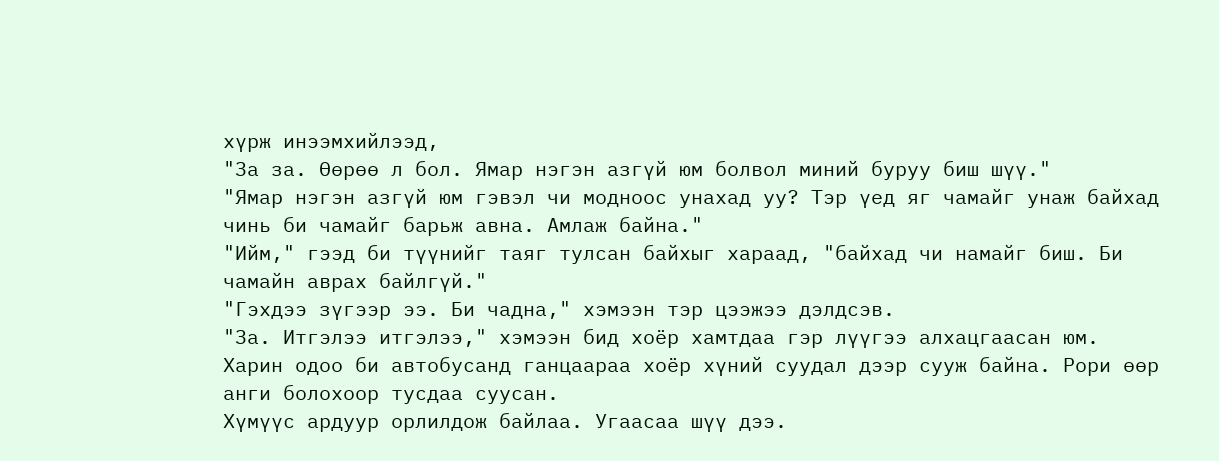хүрж инээмхийлээд,
"За за. Өөрөө л бол. Ямар нэгэн азгүй юм болвол миний буруу биш шүү."
"Ямар нэгэн азгүй юм гэвэл чи модноос унахад уу? Тэр үед яг чамайг унаж байхад чинь би чамайг барьж авна. Амлаж байна."
"Ийм," гээд би түүнийг таяг тулсан байхыг хараад, "байхад чи намайг биш. Би чамайн аврах байлгүй."
"Гэхдээ зүгээр ээ. Би чадна," хэмээн тэр цээжээ дэлдcэв.
"За. Итгэлээ итгэлээ," хэмээн бид хоёр хамтдаа гэр лүүгээ алхацгаасан юм.
Харин одоо би автобусанд ганцаараа хоёр хүний суудал дээр сууж байна. Рори өөр анги болохоор тусдаа суусан.
Хүмүүс ардуур орлилдож байлаа. Угаасаа шүү дээ.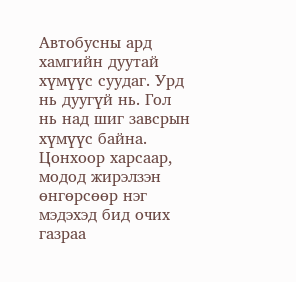Автобусны ард хамгийн дуутай хүмүүс суудаг. Урд нь дуугүй нь. Гол нь над шиг завсрын хүмүүс байна.
Цонхоор харсаар, модод жирэлзэн өнгөрсөөр нэг мэдэхэд бид очих газраа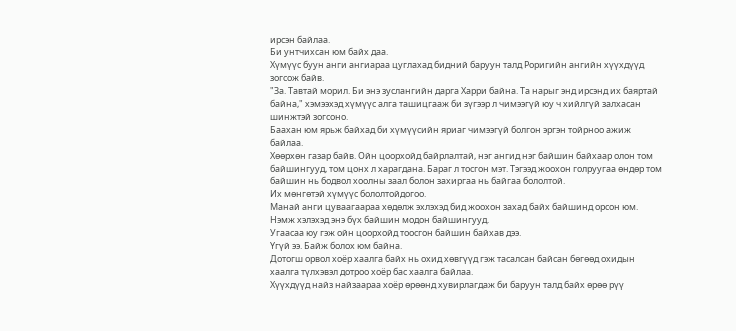ирсэн байлаа.
Би унтчихсан юм байх даа.
Хүмүүс буун анги ангиараа цуглахад бидний баруун талд Роригийн ангийн хүүхдүүд зогсож байв.
"За. Тавтай морил. Би энэ зуслангийн дарга Харри байна. Та нарыг энд ирсэнд их баяртай байна," хэмээхэд хүмүүс алга ташицгааж би зүгээр л чимээгүй юу ч хийлгүй залхасан шинжтэй зогсоно.
Баахан юм ярьж байхад би хүмүүсийн яриаг чимээгүй болгон эргэн тойрноо ажиж байлаа.
Хөөрхөн газар байв. Ойн цоорхойд байрлалтай, нэг ангид нэг байшин байхаар олон том байшингууд, том цонх л харагдана. Бараг л тосгон мэт. Тэгээд жоохон голруугаа өндөр том байшин нь бодвол хоолны заал болон захиргаа нь байгаа бололтой.
Их мөнгөтэй хүмүүс бололтойдогоо.
Манай анги цуваагаараа хөдөлж эхлэхэд бид жоохон захад байх байшинд орсон юм.
Нэмж хэлэхэд энэ бүх байшин модон байшингууд.
Угаасаа юу гэж ойн цоорхойд тоосгон байшин байхав дээ.
Үгүй ээ. Байж болох юм байна.
Дотогш орвол хоёр хаалга байх нь охид хөвгүүд гэж тасалсан байсан бөгөөд охидын хаалга түлхэвэл дотроо хоёр бас хаалга байлаа.
Хүүхдүүд найз найзаараа хоёр өрөөнд хувирлагдаж би баруун талд байх өрөө рүү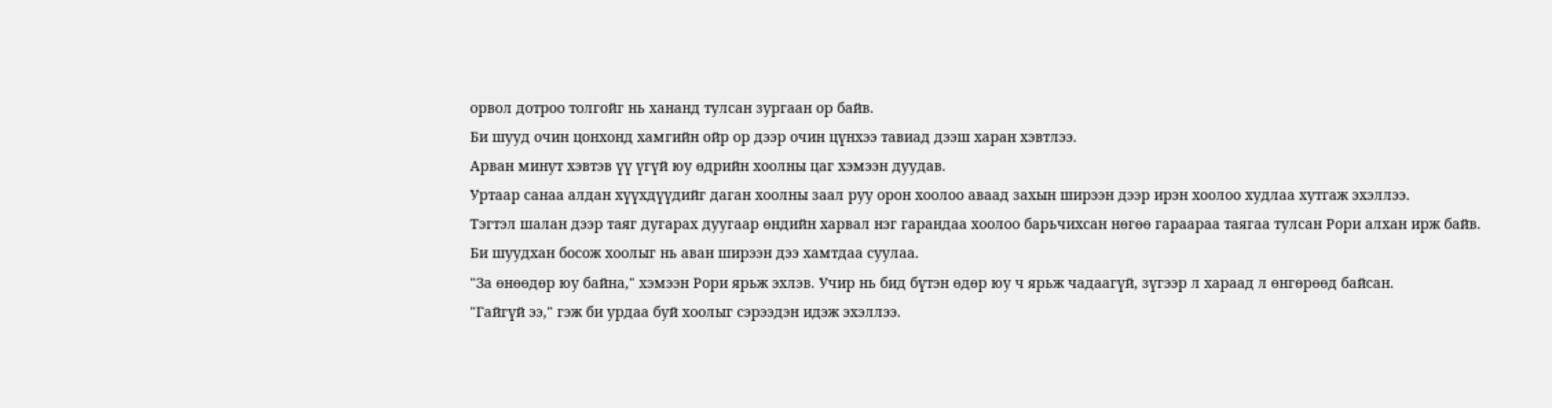орвол дотроо толгойг нь хананд тулсан зургаан ор байв.
Би шууд очин цонхонд хамгийн ойр ор дээр очин цүнхээ тавиад дээш харан хэвтлээ.
Арван минут хэвтэв үү үгүй юу өдрийн хоолны цаг хэмээн дуудав.
Уртаар санаа алдан хүүхдүүдийг даган хоолны заал руу орон хоолоо аваад захын ширээн дээр ирэн хоолоо худлаа хутгаж эхэллээ.
Тэгтэл шалан дээр таяг дугарах дуугаар өндийн харвал нэг гарандаа хоолоо барьчихсан нөгөө гараараа таягаа тулсан Рори алхан ирж байв.
Би шуудхан босож хоолыг нь аван ширээн дээ хамтдаа суулаа.
"За өнөөдөр юу байна," хэмээн Рори ярьж эхлэв. Учир нь бид бүтэн өдөр юу ч ярьж чадаагүй, зүгээр л хараад л өнгөрөөд байсан.
"Гайгүй ээ," гэж би урдаа буй хоолыг сэрээдэн идэж эхэллээ.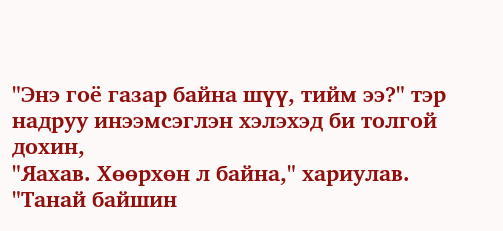"Энэ гоё газар байна шүү, тийм ээ?" тэр надруу инээмсэглэн хэлэхэд би толгой дохин,
"Яахав. Хөөрхөн л байна," хариулав.
"Танай байшин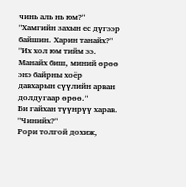чинь аль нь юм?"
"Хамгийн захын ес дүгээр байшин. Харин танайх?"
"Их хол юм тийм ээ. Манайх биш, миний өрөө энэ байрны хоёр давхарын сүүлийн арван долдугаар өрөө."
Би гайхан түүнрүү харав.
"Чинийх?"
Рори толгой дохиж,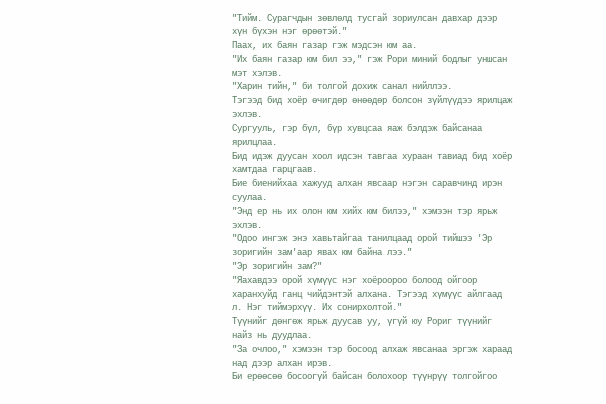"Тийм. Сурагчдын зөвлөлд тусгай зориулсан давхар дээр хүн бүхэн нэг өрөөтэй."
Паах, их баян газар гэж мэдсэн юм аа.
"Их баян газар юм бил ээ," гэж Рори миний бодлыг уншсан мэт хэлэв.
"Харин тийн," би толгой дохиж санал нийллээ.
Тэгээд бид хоёр өчигдөр өнөөдөр болсон зүйлүүдээ ярилцаж эхлэв.
Сургууль, гэр бүл, бүр хувцсаа яаж бэлдэж байсанаа ярилцлаа.
Бид идэж дуусан хоол идсэн тавгаа хураан тавиад бид хоёр хамтдаа гарцгаав.
Бие биенийхаа хажууд алхан явсаар нэгэн саравчинд ирэн суулаа.
"Энд ер нь их олон юм хийх юм билээ," хэмээн тэр ярьж эхлэв.
"Одоо ингэж энэ хавьтайгаа танилцаад орой тийшээ 'Эр зоригийн зам'аар явах юм байна лээ."
"Эр зоригийн зам?"
"Яахавдээ орой хүмүүс нэг хоёроороо болоод ойгоор харанхуйд ганц чийдэнтэй алхана. Тэгээд хүмүүс айлгаад л. Нэг тиймэрхүү. Их сонирхолтой."
Түүнийг дөнгөж ярьж дуусав уу, үгүй юу Рориг түүнийг найз нь дуудлаа.
"За очлоо," хэмээн тэр босоод алхаж явсанаа эргэж хараад над дээр алхан ирэв.
Би ерөөсөө босоогүй байсан болохоор түүнрүү толгойгоо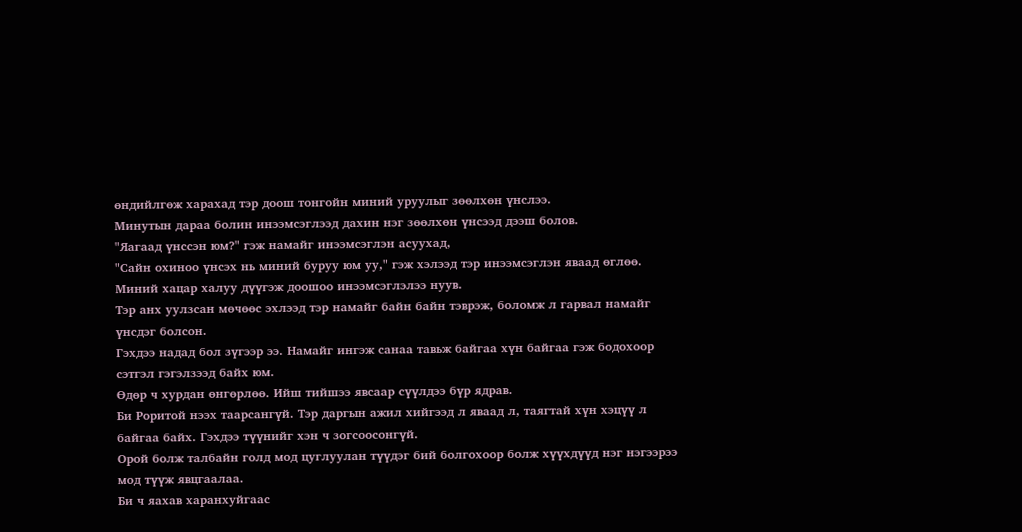өндийлгөж харахад тэр доош тонгойн миний уруулыг зөөлхөн үнслээ.
Минутын дараа болин инээмсэглээд дахин нэг зөөлхөн үнсээд дээш болов.
"Яагаад үнссэн юм?" гэж намайг инээмсэглэн асуухад,
"Сайн охиноо үнсэх нь миний буруу юм уу," гэж хэлээд тэр инээмсэглэн яваад өглөө.
Миний хацар халуу дүүгэж доошоо инээмсэглэлээ нуув.
Тэр анх уулзсан мөчөөс эхлээд тэр намайг байн байн тэврэж, боломж л гарвал намайг үнсдэг болсон.
Гэхдээ надад бол зүгээр ээ. Намайг ингэж санаа тавьж байгаа хүн байгаа гэж бодохоор сэтгэл гэгэлзээд байх юм.
Өдөр ч хурдан өнгөрлөө. Ийш тийшээ явсаар сүүлдээ бүр ядрав.
Би Роритой нээх таарсангүй. Тэр даргын ажил хийгээд л яваад л, таягтай хүн хэцүү л байгаа байх. Гэхдээ түүнийг хэн ч зогсоосонгүй.
Орой болж талбайн голд мод цуглуулан түүдэг бий болгохоор болж хүүхдүүд нэг нэгээрээ мод түүж явцгаалаа.
Би ч яахав харанхуйгаас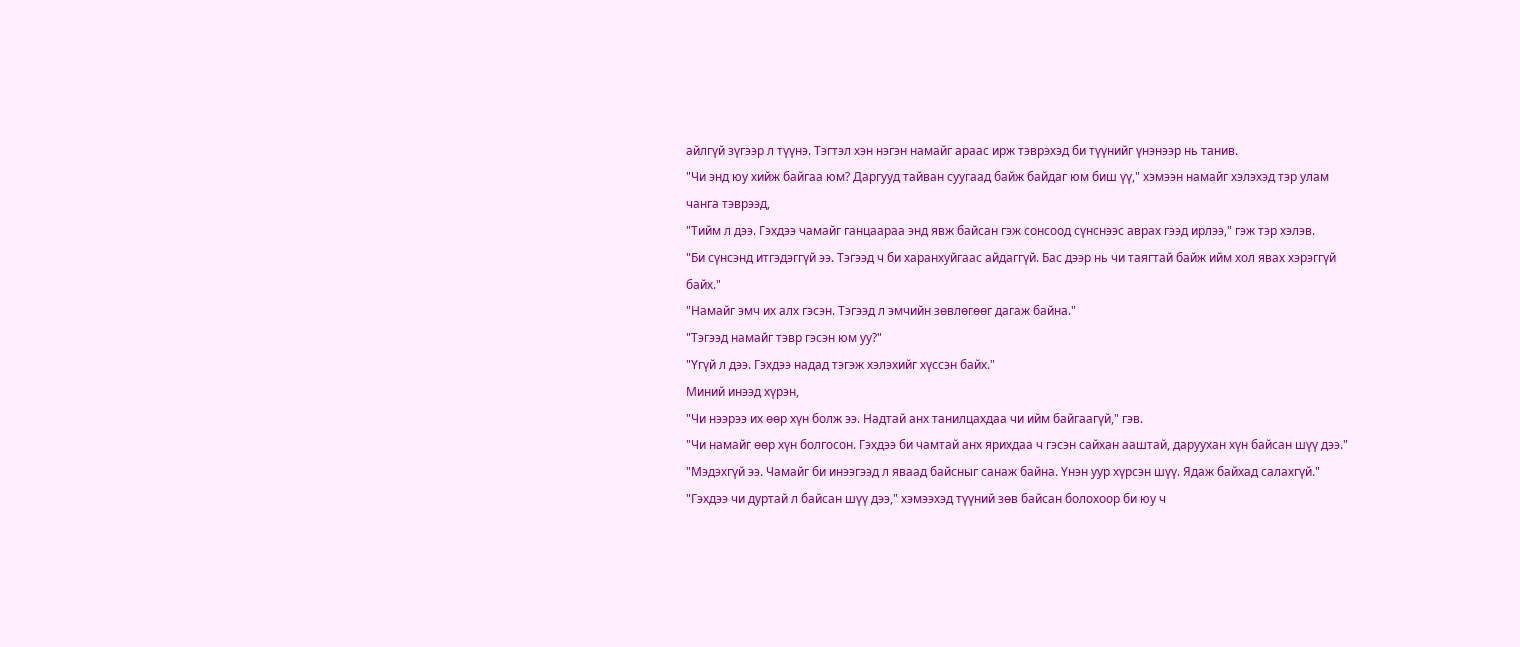айлгүй зүгээр л түүнэ. Тэгтэл хэн нэгэн намайг араас ирж тэврэхэд би түүнийг үнэнээр нь танив.
"Чи энд юу хийж байгаа юм? Даргууд тайван суугаад байж байдаг юм биш үү," хэмээн намайг хэлэхэд тэр улам чанга тэврээд,
"Тийм л дээ. Гэхдээ чамайг ганцаараа энд явж байсан гэж сонсоод сүнснээс аврах гээд ирлээ," гэж тэр хэлэв.
"Би сүнсэнд итгэдэггүй ээ. Тэгээд ч би харанхуйгаас айдаггүй. Бас дээр нь чи таягтай байж ийм хол явах хэрэггүй байх."
"Намайг эмч их алх гэсэн. Тэгээд л эмчийн зөвлөгөөг дагаж байна."
"Тэгээд намайг тэвр гэсэн юм уу?"
"Үгүй л дээ. Гэхдээ надад тэгэж хэлэхийг хүссэн байх."
Миний инээд хүрэн,
"Чи нээрээ их өөр хүн болж ээ. Надтай анх танилцахдаа чи ийм байгаагүй," гэв.
"Чи намайг өөр хүн болгосон. Гэхдээ би чамтай анх ярихдаа ч гэсэн сайхан ааштай, даруухан хүн байсан шүү дээ."
"Мэдэхгүй ээ. Чамайг би инээгээд л яваад байсныг санаж байна. Үнэн уур хүрсэн шүү. Ядаж байхад салахгүй."
"Гэхдээ чи дуртай л байсан шүү дээ," хэмээхэд түүний зөв байсан болохоор би юу ч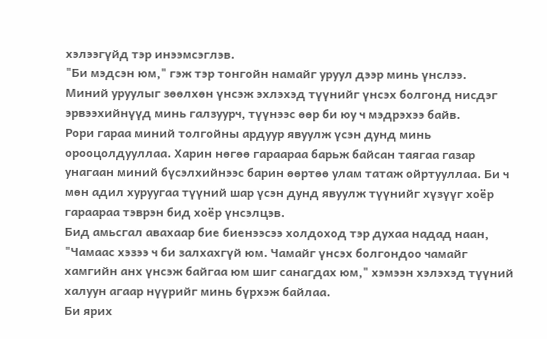хэлээгүйд тэр инээмсэглэв.
"Би мэдсэн юм," гэж тэр тонгойн намайг уруул дээр минь үнслээ.
Миний уруулыг зөөлхөн үнсэж эхлэхэд түүнийг үнсэх болгонд нисдэг эрвээхийнүүд минь галзуурч, түүнээс өөр би юу ч мэдрэхээ байв.
Рори гараа миний толгойны ардуур явуулж үсэн дунд минь орооцолдууллаа. Харин нөгөө гараараа барьж байсан таягаа газар унагаан миний бүсэлхийнээс барин өөртөө улам татаж ойртууллаа. Би ч мөн адил хуруугаа түүний шар үсэн дунд явуулж түүнийг хүзүүг хоёр гараараа тэврэн бид хоёр үнсэлцэв.
Бид амьсгал авахаар бие биенээсээ холдоход тэр духаа надад наан,
"Чамаас хэзээ ч би залхахгүй юм. Чамайг үнсэх болгондоо чамайг хамгийн анх үнсэж байгаа юм шиг санагдах юм," хэмээн хэлэхэд түүний халуун агаар нүүрийг минь бүрхэж байлаа.
Би ярих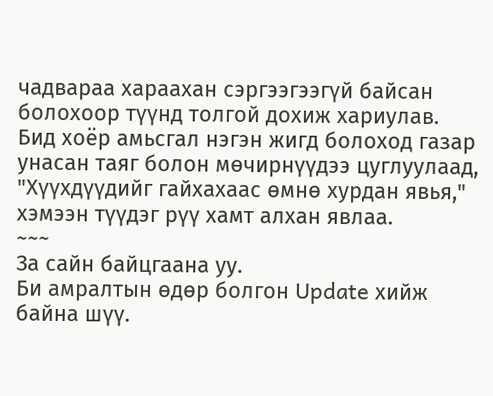чадвараа хараахан сэргээгээгүй байсан болохоор түүнд толгой дохиж хариулав.
Бид хоёр амьсгал нэгэн жигд болоход газар унасан таяг болон мөчирнүүдээ цуглуулаад,
"Хүүхдүүдийг гайхахаас өмнө хурдан явья," хэмээн түүдэг рүү хамт алхан явлаа.
~~~
За сайн байцгаана уу.
Би амралтын өдөр болгон Update хийж байна шүү.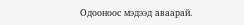Одооноос мэдээд аваарай.